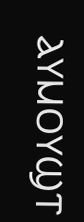ⲀⲨⲘⲞⲨϢⲦ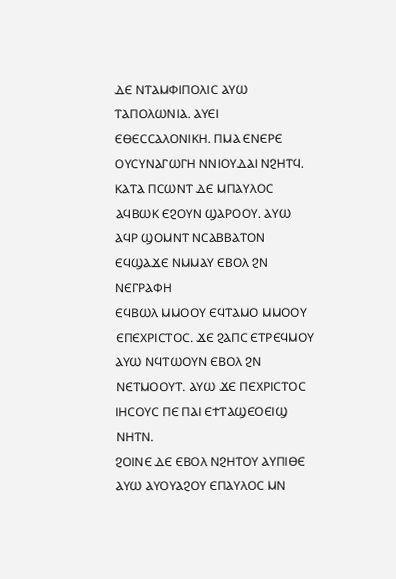ⲆⲈ ⲚⲦⲀⲘⲪⲒⲠⲞⲖⲒⲤ ⲀⲨⲰ ⲦⲀⲠⲞⲖⲰⲚⲒⲀ. ⲀⲨⲈⲒ ⲈⲐⲈⲤⲤⲀⲖⲞⲚⲒⲔⲎ. ⲠⲘⲀ ⲈⲚⲈⲢⲈ ⲞⲨⲤⲨⲚⲀⲄⲰⲄⲎ ⲚⲚⲒⲞⲨⲆⲀⲒ ⲚϨⲎⲦϤ.
ⲔⲀⲦⲀ ⲠⲤⲰⲚⲦ ⲆⲈ ⲘⲠⲀⲨⲖⲞⲤ ⲀϤⲂⲰⲔ ⲈϨⲞⲨⲚ ϢⲀⲢⲞⲞⲨ. ⲀⲨⲰ ⲀϤⲢ ϢⲞⲘⲚⲦ ⲚⲤⲀⲂⲂⲀⲦⲞⲚ ⲈϤϢⲀϪⲈ ⲚⲘⲘⲀⲨ ⲈⲂⲞⲖ ϨⲚ ⲚⲈⲄⲢⲀⲪⲎ
ⲈϤⲂⲰⲖ ⲘⲘⲞⲞⲨ ⲈϤⲦⲀⲘⲞ ⲘⲘⲞⲞⲨ ⲈⲠⲈⲬⲢⲒⲤⲦⲞⲤ. ϪⲈ ϨⲀⲠⲤ ⲈⲦⲢⲈϤⲘⲞⲨ ⲀⲨⲰ ⲚϤⲦⲰⲞⲨⲚ ⲈⲂⲞⲖ ϨⲚ ⲚⲈⲦⲘⲞⲞⲨⲦ. ⲀⲨⲰ ϪⲈ ⲠⲈⲬⲢⲒⲤⲦⲞⲤ ⲒⲎⲤⲞⲨⲤ ⲠⲈ ⲠⲀⲒ ⲈϮⲦⲀϢⲈⲞⲈⲒϢ ⲚⲎⲦⲚ.
ϨⲞⲒⲚⲈ ⲆⲈ ⲈⲂⲞⲖ ⲚϨⲎⲦⲞⲨ ⲀⲨⲠⲒⲐⲈ ⲀⲨⲰ ⲀⲨⲞⲨⲀϨⲞⲨ ⲈⲠⲀⲨⲖⲞⲤ ⲘⲚ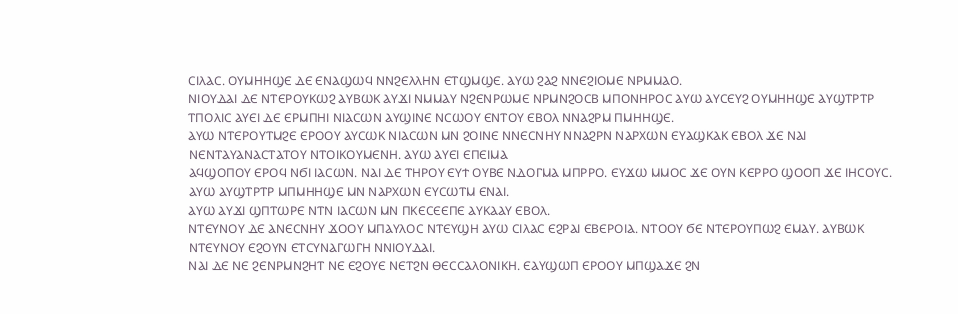ⲤⲒⲖⲀⲤ. ⲞⲨⲘⲎⲎϢⲈ ⲆⲈ ⲈⲚⲀϢⲰϤ ⲚⲚϨⲈⲖⲖⲎⲚ ⲈⲦϢⲘϢⲈ. ⲀⲨⲰ ϨⲀϨ ⲚⲚⲈϨⲒⲞⲘⲈ ⲚⲢⲘⲘⲀⲞ.
ⲚⲒⲞⲨⲆⲀⲒ ⲆⲈ ⲚⲦⲈⲢⲞⲨⲔⲰϨ ⲀⲨⲂⲰⲔ ⲀⲨϪⲒ ⲚⲘⲘⲀⲨ ⲚϨⲈⲚⲢⲰⲘⲈ ⲚⲢⲘⲚϨⲞⲤⲂ ⲘⲠⲞⲚⲎⲢⲞⲤ ⲀⲨⲰ ⲀⲨⲤⲈⲨϨ ⲞⲨⲘⲎⲎϢⲈ ⲀⲨϢⲦⲢⲦⲢ ⲦⲠⲞⲖⲒⲤ ⲀⲨⲈⲒ ⲆⲈ ⲈⲢⲘⲠⲎⲒ ⲚⲒⲀⲤⲰⲚ ⲀⲨϢⲒⲚⲈ ⲚⲤⲰⲞⲨ ⲈⲚⲦⲞⲨ ⲈⲂⲞⲖ ⲚⲚⲀϨⲢⲘ ⲠⲘⲎⲎϢⲈ.
ⲀⲨⲰ ⲚⲦⲈⲢⲞⲨⲦⲘϨⲈ ⲈⲢⲞⲞⲨ ⲀⲨⲤⲰⲔ ⲚⲒⲀⲤⲰⲚ ⲘⲚ ϨⲞⲒⲚⲈ ⲚⲚⲈⲤⲚⲎⲨ ⲚⲚⲀϨⲢⲚ ⲚⲀⲢⲬⲰⲚ ⲈⲨⲀϢⲔⲀⲔ ⲈⲂⲞⲖ ϪⲈ ⲚⲀⲒ ⲚⲈⲚⲦⲀⲨⲀⲚⲀⲤⲦⲀⲦⲞⲨ ⲚⲦⲞⲒⲔⲞⲨⲘⲈⲚⲎ. ⲀⲨⲰ ⲀⲨⲈⲒ ⲈⲠⲈⲒⲘⲀ
ⲀϤϢⲞⲠⲞⲨ ⲈⲢⲞϤ ⲚϬⲒ ⲒⲀⲤⲰⲚ. ⲚⲀⲒ ⲆⲈ ⲦⲎⲢⲞⲨ ⲈⲨϮ ⲞⲨⲂⲈ ⲚⲆⲞⲄⲘⲀ ⲘⲠⲢⲢⲞ. ⲈⲨϪⲰ ⲘⲘⲞⲤ ϪⲈ ⲞⲨⲚ ⲔⲈⲢⲢⲞ ϢⲞⲞⲠ ϪⲈ ⲒⲎⲤⲞⲨⲤ.
ⲀⲨⲰ ⲀⲨϢⲦⲢⲦⲢ ⲘⲠⲘⲎⲎϢⲈ ⲘⲚ ⲚⲀⲢⲬⲰⲚ ⲈⲨⲤⲰⲦⲘ ⲈⲚⲀⲒ.
ⲀⲨⲰ ⲀⲨϪⲒ ϢⲠⲦⲰⲢⲈ ⲚⲦⲚ ⲒⲀⲤⲰⲚ ⲘⲚ ⲠⲔⲈⲤⲈⲈⲠⲈ ⲀⲨⲔⲀⲀⲨ ⲈⲂⲞⲖ.
ⲚⲦⲈⲨⲚⲞⲨ ⲆⲈ ⲀⲚⲈⲤⲚⲎⲨ ϪⲞⲞⲨ ⲘⲠⲀⲨⲖⲞⲤ ⲚⲦⲈⲨϢⲎ ⲀⲨⲰ ⲤⲒⲖⲀⲤ ⲈϨⲢⲀⲒ ⲈⲂⲈⲢⲞⲒⲀ. ⲚⲦⲞⲞⲨ ϬⲈ ⲚⲦⲈⲢⲞⲨⲠⲰϨ ⲈⲘⲀⲨ. ⲀⲨⲂⲰⲔ ⲚⲦⲈⲨⲚⲞⲨ ⲈϨⲞⲨⲚ ⲈⲦⲤⲨⲚⲀⲄⲰⲄⲎ ⲚⲚⲒⲞⲨⲆⲀⲒ.
ⲚⲀⲒ ⲆⲈ ⲚⲈ ϨⲈⲚⲢⲘⲚϨⲎⲦ ⲚⲈ ⲈϨⲞⲨⲈ ⲚⲈⲦϨⲚ ⲐⲈⲤⲤⲀⲖⲞⲚⲒⲔⲎ. ⲈⲀⲨϢⲰⲠ ⲈⲢⲞⲞⲨ ⲘⲠϢⲀϪⲈ ϨⲚ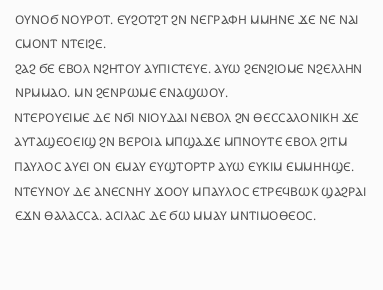ⲞⲨⲚⲞϬ ⲚⲞⲨⲢⲞⲦ. ⲈⲨϨⲞⲦϨⲦ ϨⲚ ⲚⲈⲄⲢⲀⲪⲎ ⲘⲘⲎⲚⲈ ϪⲈ ⲚⲈ ⲚⲀⲒ ⲤⲘⲞⲚⲦ ⲚⲦⲈⲒϨⲈ.
ϨⲀϨ ϬⲈ ⲈⲂⲞⲖ ⲚϨⲎⲦⲞⲨ ⲀⲨⲠⲒⲤⲦⲈⲨⲈ. ⲀⲨⲰ ϨⲈⲚϨⲒⲞⲘⲈ ⲚϨⲈⲖⲖⲎⲚ ⲚⲢⲘⲘⲀⲞ. ⲘⲚ ϨⲈⲚⲢⲰⲘⲈ ⲈⲚⲀϢⲰⲞⲨ.
ⲚⲦⲈⲢⲞⲨⲈⲒⲘⲈ ⲆⲈ ⲚϬⲒ ⲚⲒⲞⲨⲆⲀⲒ ⲚⲈⲂⲞⲖ ϨⲚ ⲐⲈⲤⲤⲀⲖⲞⲚⲒⲔⲎ ϪⲈ ⲀⲨⲦⲀϢⲈⲞⲈⲒϢ ϨⲚ ⲂⲈⲢⲞⲒⲀ ⲘⲠϢⲀϪⲈ ⲘⲠⲚⲞⲨⲦⲈ ⲈⲂⲞⲖ ϨⲒⲦⲘ ⲠⲀⲨⲖⲞⲤ ⲀⲨⲈⲒ ⲞⲚ ⲈⲘⲀⲨ ⲈⲨϢⲦⲞⲢⲦⲢ ⲀⲨⲰ ⲈⲨⲔⲒⲘ ⲈⲘⲘⲎⲎϢⲈ.
ⲚⲦⲈⲨⲚⲞⲨ ⲆⲈ ⲀⲚⲈⲤⲚⲎⲨ ϪⲞⲞⲨ ⲘⲠⲀⲨⲖⲞⲤ ⲈⲦⲢⲈϤⲂⲰⲔ ϢⲀϨⲢⲀⲒ ⲈϪⲚ ⲐⲀⲖⲀⲤⲤⲀ. ⲀⲤⲒⲖⲀⲤ ⲆⲈ ϬⲰ ⲘⲘⲀⲨ ⲘⲚⲦⲒⲘⲞⲐⲈⲞⲤ.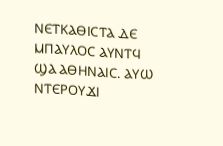ⲚⲈⲦⲔⲀⲐⲒⲤⲦⲀ ⲆⲈ ⲘⲠⲀⲨⲖⲞⲤ ⲀⲨⲚⲦϤ ϢⲀ ⲀⲐⲎⲚⲀⲒⲤ. ⲀⲨⲰ ⲚⲦⲈⲢⲞⲨϪⲒ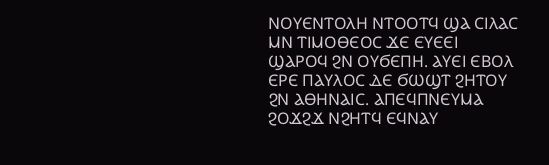ⲚⲞⲨⲈⲚⲦⲞⲖⲎ ⲚⲦⲞⲞⲦϤ ϢⲀ ⲤⲒⲖⲀⲤ ⲘⲚ ⲦⲒⲘⲞⲐⲈⲞⲤ ϪⲈ ⲈⲨⲈⲈⲒ ϢⲀⲢⲞϤ ϨⲚ ⲞⲨϬⲈⲠⲎ. ⲀⲨⲈⲒ ⲈⲂⲞⲖ
ⲈⲢⲈ ⲠⲀⲨⲖⲞⲤ ⲆⲈ ϬⲰϢⲦ ϨⲎⲦⲞⲨ ϨⲚ ⲀⲐⲎⲚⲀⲒⲤ. ⲀⲠⲈϤⲠⲚⲈⲨⲘⲀ ϨⲞϪϨϪ ⲚϨⲎⲦϤ ⲈϤⲚⲀⲨ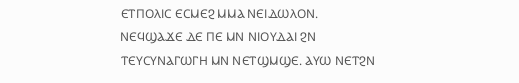ⲈⲦⲠⲞⲖⲒⲤ ⲈⲤⲘⲈϨ ⲘⲘⲀ ⲚⲈⲒⲆⲰⲖⲞⲚ.
ⲚⲈϤϢⲀϪⲈ ⲆⲈ ⲠⲈ ⲘⲚ ⲚⲒⲞⲨⲆⲀⲒ ϨⲚ ⲦⲈⲨⲤⲨⲚⲀⲄⲰⲄⲎ ⲘⲚ ⲚⲈⲦϢⲘϢⲈ. ⲀⲨⲰ ⲚⲈⲦϨⲚ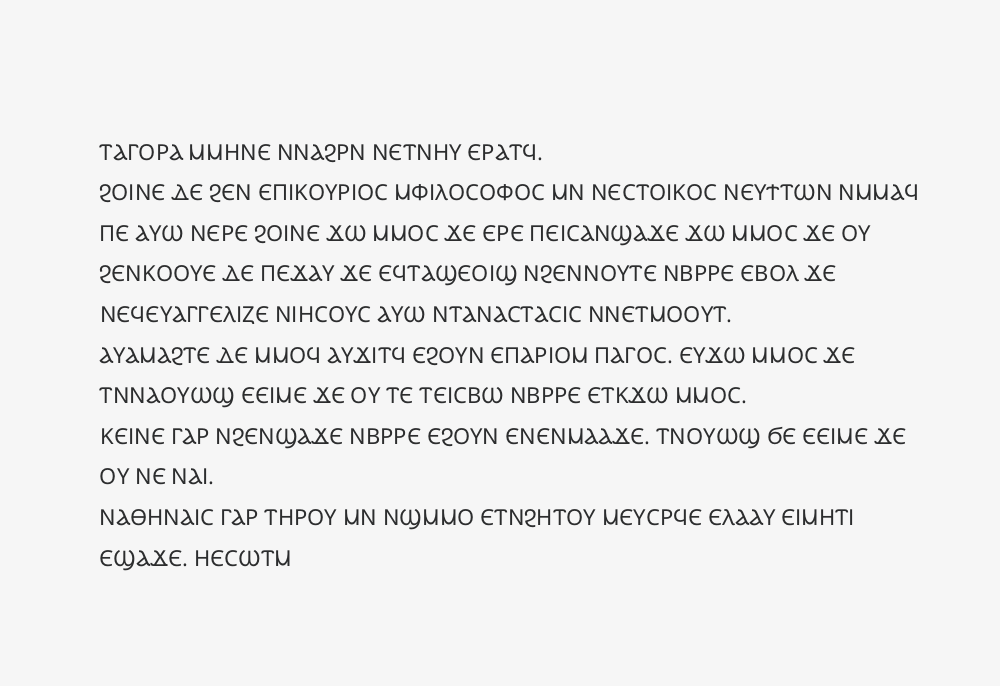ⲦⲀⲄⲞⲢⲀ ⲘⲘⲎⲚⲈ ⲚⲚⲀϨⲢⲚ ⲚⲈⲦⲚⲎⲨ ⲈⲢⲀⲦϤ.
ϨⲞⲒⲚⲈ ⲆⲈ ϨⲈⲚ ⲈⲠⲒⲔⲞⲨⲢⲒⲞⲤ ⲘⲪⲒⲖⲞⲤⲞⲪⲞⲤ ⲘⲚ ⲚⲈⲤⲦⲞⲒⲔⲞⲤ ⲚⲈⲨϮⲦⲰⲚ ⲚⲘⲘⲀϤ ⲠⲈ ⲀⲨⲰ ⲚⲈⲢⲈ ϨⲞⲒⲚⲈ ϪⲰ ⲘⲘⲞⲤ ϪⲈ ⲈⲢⲈ ⲠⲈⲒⲤⲀⲚϢⲀϪⲈ ϪⲰ ⲘⲘⲞⲤ ϪⲈ ⲞⲨ ϨⲈⲚⲔⲞⲞⲨⲈ ⲆⲈ ⲠⲈϪⲀⲨ ϪⲈ ⲈϤⲦⲀϢⲈⲞⲒϢ ⲚϨⲈⲚⲚⲞⲨⲦⲈ ⲚⲂⲢⲢⲈ ⲈⲂⲞⲖ ϪⲈ ⲚⲈϤⲈⲨⲀⲄⲄⲈⲖⲒⲌⲈ ⲚⲒⲎⲤⲞⲨⲤ ⲀⲨⲰ ⲚⲦⲀⲚⲀⲤⲦⲀⲤⲒⲤ ⲚⲚⲈⲦⲘⲞⲞⲨⲦ.
ⲀⲨⲀⲘⲀϨⲦⲈ ⲆⲈ ⲘⲘⲞϤ ⲀⲨϪⲒⲦϤ ⲈϨⲞⲨⲚ ⲈⲠⲀⲢⲒⲞⲘ ⲠⲀⲄⲞⲤ. ⲈⲨϪⲰ ⲘⲘⲞⲤ ϪⲈ ⲦⲚⲚⲀⲞⲨⲰϢ ⲈⲈⲒⲘⲈ ϪⲈ ⲞⲨ ⲦⲈ ⲦⲈⲒⲤⲂⲰ ⲚⲂⲢⲢⲈ ⲈⲦⲔϪⲰ ⲘⲘⲞⲤ.
ⲔⲈⲒⲚⲈ ⲄⲀⲢ ⲚϨⲈⲚϢⲀϪⲈ ⲚⲂⲢⲢⲈ ⲈϨⲞⲨⲚ ⲈⲚⲈⲚⲘⲀⲀϪⲈ. ⲦⲚⲞⲨⲰϢ ϬⲈ ⲈⲈⲒⲘⲈ ϪⲈ ⲞⲨ ⲚⲈ ⲚⲀⲒ.
ⲚⲀⲐⲎⲚⲀⲒⲤ ⲄⲀⲢ ⲦⲎⲢⲞⲨ ⲘⲚ ⲚϢⲘⲘⲞ ⲈⲦⲚϨⲎⲦⲞⲨ ⲘⲈⲨⲤⲢϤⲈ ⲈⲖⲀⲀⲨ ⲈⲒⲘⲎⲦⲒ ⲈϢⲀϪⲈ. ⲎⲈⲤⲰⲦⲘ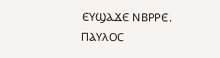ⲈⲨϢⲀϪⲈ ⲚⲂⲢⲢⲈ.
ⲠⲀⲨⲖⲞⲤ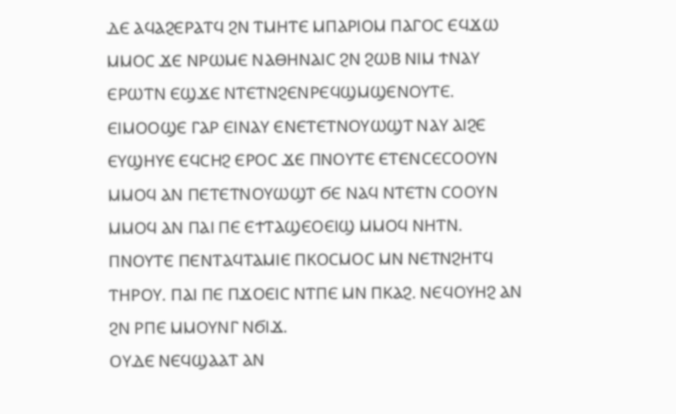ⲆⲈ ⲀϤⲀϨⲈⲢⲀⲦϤ ϨⲚ ⲦⲘⲎⲦⲈ ⲘⲠⲀⲢⲒⲞⲘ ⲠⲀⲄⲞⲤ ⲈϤϪⲰ ⲘⲘⲞⲤ ϪⲈ ⲚⲢⲰⲘⲈ ⲚⲀⲐⲎⲚⲀⲒⲤ ϨⲚ ϨⲰⲂ ⲚⲒⲘ ϮⲚⲀⲨ ⲈⲢⲰⲦⲚ ⲈϢϪⲈ ⲚⲦⲈⲦⲚϨⲈⲚⲢⲈϤϢⲘϢⲈⲚⲞⲨⲦⲈ.
ⲈⲒⲘⲞⲞϢⲈ ⲄⲀⲢ ⲈⲒⲚⲀⲨ ⲈⲚⲈⲦⲈⲦⲚⲞⲨⲰϢⲦ ⲚⲀⲨ ⲀⲒϨⲈ ⲈⲨϢⲎⲨⲈ ⲈϤⲤⲎϨ ⲈⲢⲞⲤ ϪⲈ ⲠⲚⲞⲨⲦⲈ ⲈⲦⲈⲚⲤⲈⲤⲞⲞⲨⲚ ⲘⲘⲞϤ ⲀⲚ ⲠⲈⲦⲈⲦⲚⲞⲨⲰϢⲦ ϬⲈ ⲚⲀϤ ⲚⲦⲈⲦⲚ ⲤⲞⲞⲨⲚ ⲘⲘⲞϤ ⲀⲚ ⲠⲀⲒ ⲠⲈ ⲈϮⲦⲀϢⲈⲞⲈⲒϢ ⲘⲘⲞϤ ⲚⲎⲦⲚ.
ⲠⲚⲞⲨⲦⲈ ⲠⲈⲚⲦⲀϤⲦⲀⲘⲒⲈ ⲠⲔⲞⲤⲘⲞⲤ ⲘⲚ ⲚⲈⲦⲚϨⲎⲦϤ ⲦⲎⲢⲞⲨ. ⲠⲀⲒ ⲠⲈ ⲠϪⲞⲈⲒⲤ ⲚⲦⲠⲈ ⲘⲚ ⲠⲔⲀϨ. ⲚⲈϤⲞⲨⲎϨ ⲀⲚ ϨⲚ ⲢⲠⲈ ⲘⲘⲞⲨⲚⲄ ⲚϬⲒϪ.
ⲞⲨⲆⲈ ⲚⲈϤϢⲀⲀⲦ ⲀⲚ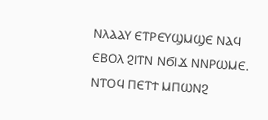ⲚⲖⲀⲀⲨ ⲈⲦⲢⲈⲨϢⲘϢⲈ ⲚⲀϤ ⲈⲂⲞⲖ ϨⲒⲦⲚ ⲚϬⲒϪ ⲚⲚⲢⲰⲘⲈ. ⲚⲦⲞϤ ⲠⲈⲦϮ ⲘⲠⲰⲚϨ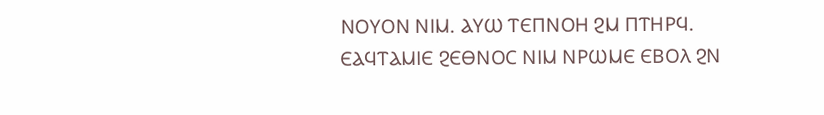ⲚⲞⲨⲞⲚ ⲚⲒⲘ. ⲀⲨⲰ ⲦⲈⲠⲚⲞⲎ ϨⲘ ⲠⲦⲎⲢϤ.
ⲈⲀϤⲦⲀⲘⲒⲈ ϨⲈⲐⲚⲞⲤ ⲚⲒⲘ ⲚⲢⲰⲘⲈ ⲈⲂⲞⲖ ϨⲚ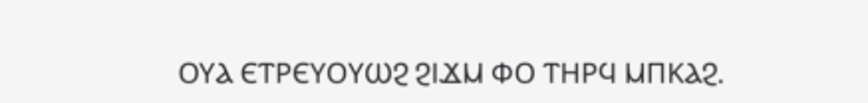ⲞⲨⲀ ⲈⲦⲢⲈⲨⲞⲨⲰϨ ϨⲒϪⲘ ⲪⲞ ⲦⲎⲢϤ ⲘⲠⲔⲀϨ.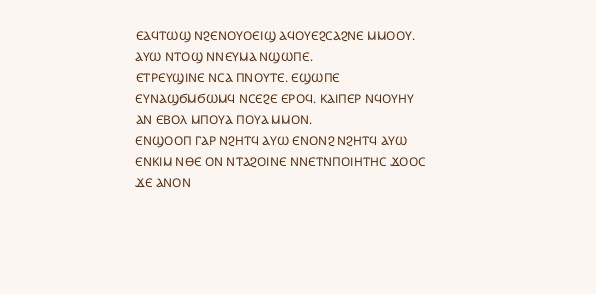ⲈⲀϤⲦⲰϢ ⲚϨⲈⲚⲞⲨⲞⲈⲒϢ ⲀϤⲞⲨⲈϨⲤⲀϨⲚⲈ ⲘⲘⲞⲞⲨ. ⲀⲨⲰ ⲚⲦⲞϢ ⲚⲚⲈⲨⲘⲀ ⲚϢⲰⲠⲈ.
ⲈⲦⲢⲈⲨϢⲒⲚⲈ ⲚⲤⲀ ⲠⲚⲞⲨⲦⲈ. ⲈϢⲰⲠⲈ ⲈⲨⲚⲀϢϬⲘϬⲰⲘϤ ⲚⲤⲈϨⲈ ⲈⲢⲞϤ. ⲔⲀⲒⲠⲈⲢ ⲚϤⲞⲨⲎⲨ ⲀⲚ ⲈⲂⲞⲖ ⲘⲠⲞⲨⲀ ⲠⲞⲨⲀ ⲘⲘⲞⲚ.
ⲈⲚϢⲞⲞⲠ ⲄⲀⲢ ⲚϨⲎⲦϤ ⲀⲨⲰ ⲈⲚⲞⲚϨ ⲚϨⲎⲦϤ ⲀⲨⲰ ⲈⲚⲔⲒⲘ ⲚⲐⲈ ⲞⲚ ⲚⲦⲀϨⲞⲒⲚⲈ ⲚⲚⲈⲦⲚⲠⲞⲒⲎⲦⲎⲤ ϪⲞⲞⲤ ϪⲈ ⲀⲚⲞⲚ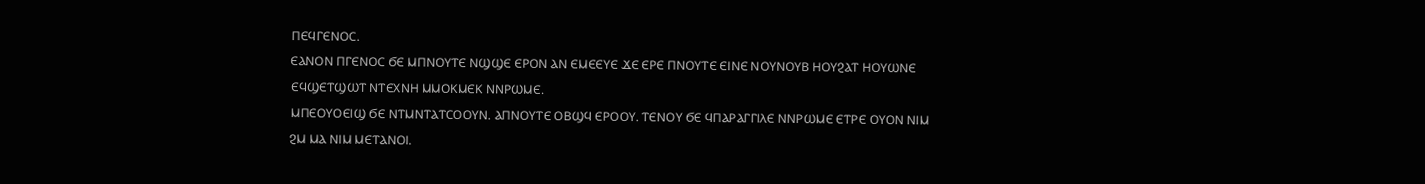ⲠⲈϤⲄⲈⲚⲞⲤ.
ⲈⲀⲚⲞⲚ ⲠⲄⲈⲚⲞⲤ ϬⲈ ⲘⲠⲚⲞⲨⲦⲈ ⲚϢϢⲈ ⲈⲢⲞⲚ ⲀⲚ ⲈⲘⲈⲈⲨⲈ ϪⲈ ⲈⲢⲈ ⲠⲚⲞⲨⲦⲈ ⲈⲒⲚⲈ ⲚⲞⲨⲚⲞⲨⲂ ⲎⲞⲨϨⲀⲦ ⲎⲞⲨⲰⲚⲈ ⲈϤϢⲈⲦϢⲰⲦ ⲚⲦⲈⲬⲚⲎ ⲘⲘⲞⲔⲘⲈⲔ ⲚⲚⲢⲰⲘⲈ.
ⲘⲠⲈⲞⲨⲞⲈⲒϢ ϬⲈ ⲚⲦⲘⲚⲦⲀⲦⲤⲞⲞⲨⲚ. ⲀⲠⲚⲞⲨⲦⲈ ⲞⲂϢϤ ⲈⲢⲞⲞⲨ. ⲦⲈⲚⲞⲨ ϬⲈ ϤⲠⲀⲢⲀⲄⲄⲒⲖⲈ ⲚⲚⲢⲰⲘⲈ ⲈⲦⲢⲈ ⲞⲨⲞⲚ ⲚⲒⲘ ϨⲘ ⲘⲀ ⲚⲒⲘ ⲘⲈⲦⲀⲚⲞⲒ.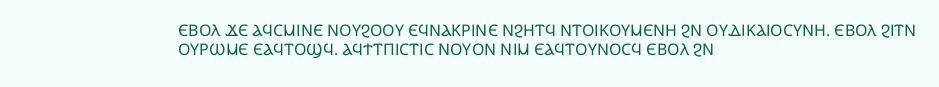ⲈⲂⲞⲖ ϪⲈ ⲀϤⲤⲘⲒⲚⲈ ⲚⲞⲨϨⲞⲞⲨ ⲈϤⲚⲀⲔⲢⲒⲚⲈ ⲚϨⲎⲦϤ ⲚⲦⲞⲒⲔⲞⲨⲘⲈⲚⲎ ϨⲚ ⲞⲨⲆⲒⲔⲀⲒⲞⲤⲨⲚⲎ. ⲈⲂⲞⲖ ϨⲒⲦⲚ ⲞⲨⲢⲰⲘⲈ ⲈⲀϤⲦⲞϢϤ. ⲀϤϮⲦⲠⲒⲤⲦⲒⲤ ⲚⲞⲨⲞⲚ ⲚⲒⲘ ⲈⲀϤⲦⲞⲨⲚⲞⲤϤ ⲈⲂⲞⲖ ϨⲚ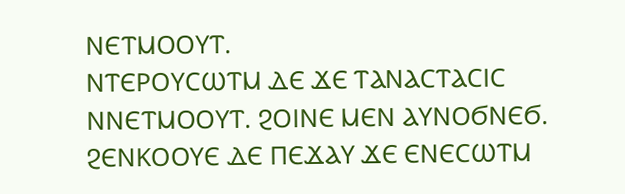ⲚⲈⲦⲘⲞⲞⲨⲦ.
ⲚⲦⲈⲢⲞⲨⲤⲰⲦⲘ ⲆⲈ ϪⲈ ⲦⲀⲚⲀⲤⲦⲀⲤⲒⲤ ⲚⲚⲈⲦⲘⲞⲞⲨⲦ. ϨⲞⲒⲚⲈ ⲘⲈⲚ ⲀⲨⲚⲞϬⲚⲈϬ. ϨⲈⲚⲔⲞⲞⲨⲈ ⲆⲈ ⲠⲈϪⲀⲨ ϪⲈ ⲈⲚⲈⲤⲰⲦⲘ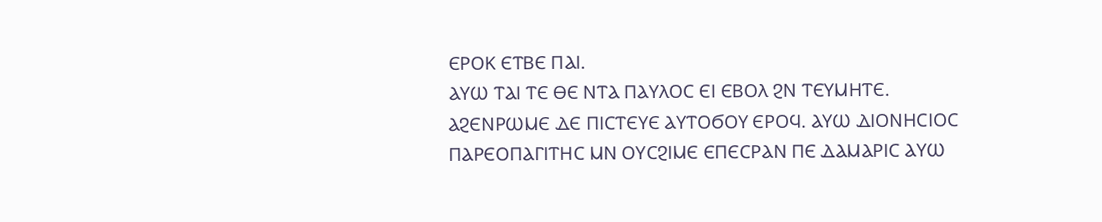ⲈⲢⲞⲔ ⲈⲦⲂⲈ ⲠⲀⲒ.
ⲀⲨⲰ ⲦⲀⲒ ⲦⲈ ⲐⲈ ⲚⲦⲀ ⲠⲀⲨⲖⲞⲤ ⲈⲒ ⲈⲂⲞⲖ ϨⲚ ⲦⲈⲨⲘⲎⲦⲈ.
ⲀϨⲈⲚⲢⲰⲘⲈ ⲆⲈ ⲠⲒⲤⲦⲈⲨⲈ ⲀⲨⲦⲞϬⲞⲨ ⲈⲢⲞϤ. ⲀⲨⲰ ⲆⲒⲞⲚⲎⲤⲒⲞⲤ ⲠⲀⲢⲈⲞⲠⲀⲄⲒⲦⲎⲤ ⲘⲚ ⲞⲨⲤϨⲒⲘⲈ ⲈⲠⲈⲤⲢⲀⲚ ⲠⲈ ⲆⲀⲘⲀⲢⲒⲤ ⲀⲨⲰ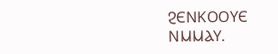ϨⲈⲚⲔⲞⲞⲨⲈ ⲚⲘⲘⲀⲨ.